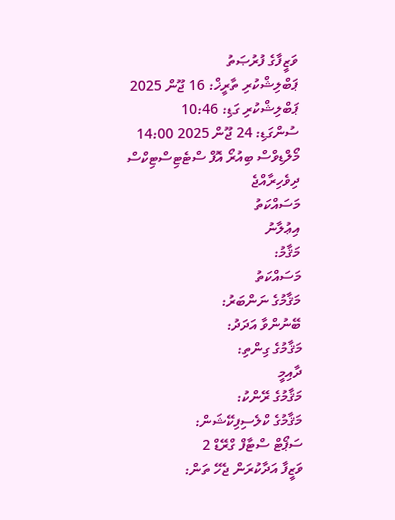ވަޒީފާގެ ފުރުޞަތު
ޕަބްލިޝްކުރި ތާރީޚް: 16 ޖޫން 2025
ޕަބްލިޝްކުރި ގަޑި: 10:46
ސުންގަޑި: 24 ޖޫން 2025 14:00
މޯލްޑިވްސް ބިއުރޯ އޮފް ސްޓެޓިސްޓިކްސް
ދިވެހިރާއްޖެ
މަސައްކަތު
އިޢުލާނު
މަޤާމު:
މަސައްކަތު
މަޤާމުގެ ނަންބަރު:
ބޭނުންވާ އަދަދު:
މަޤާމުގެ ގިންތި:
ދާއިމީ
މަޤާމުގެ ރޭންކު:
މަޤާމުގެ ކްލެސިފިކޭޝަން:
ސަޕޯޓް ސްޓާފް ގްރޭޑް 2
ވަޒީފާ އަދާކުރަން ޖެހޭ ތަން: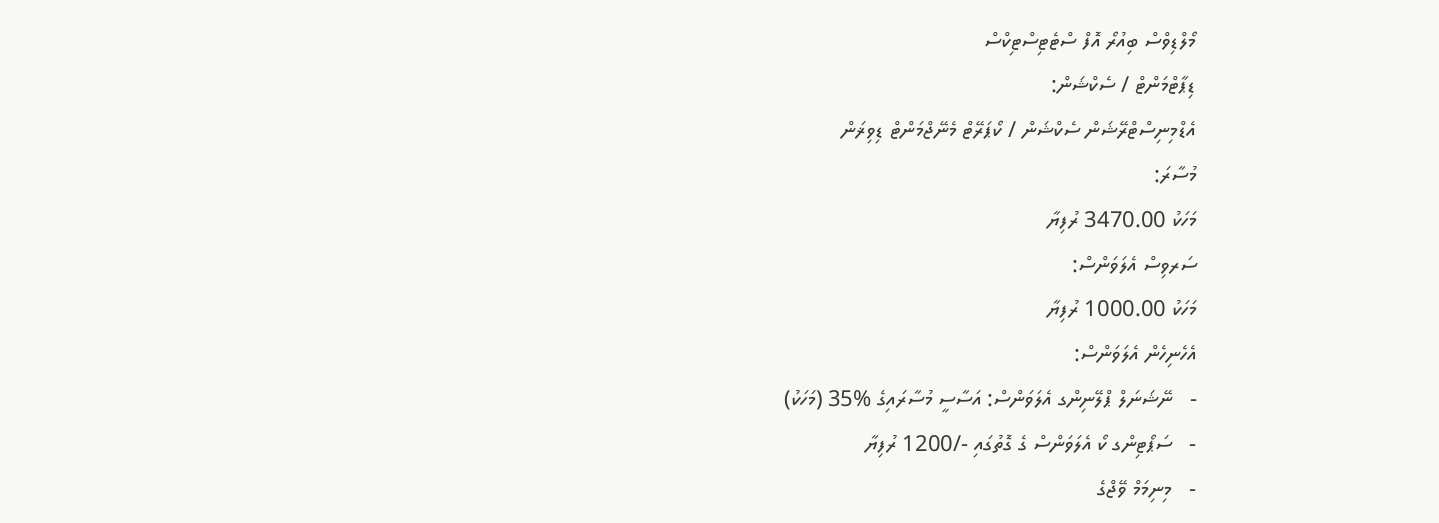މޯލްޑިވްސް ބިއުރޯ އޮފް ސްޓެޓިސްޓިކްސް
ޑިޕާޓްމަންޓް / ސެކްޝަން:
އެޑްމިނިސްޓްރޭޝަން ސެކްޝަން / ކޯޕަރޭޓް މެނޭޖްމަންޓް ޑިވިޜަން
މުސާރަ:
މަހަކު 3470.00 ރުފިޔާ
ސަރވިސް އެލަވަންސް:
މަހަކު 1000.00 ރުފިޔާ
އެހެނިހެން އެލަވަންސް:
-   ނޭޝަނަލް ޕްލޭނިންގ އެލަވަންސް: އަސާސީ މުސާރައިގެ %35 (މަހަކު)
-   ސަޕޯޓިންގ ކޯ އެލަވަންސް ގެ ގޮތުގައި -/1200 ރުފިޔާ
-   މިނިމަމް ވޭޖްގެ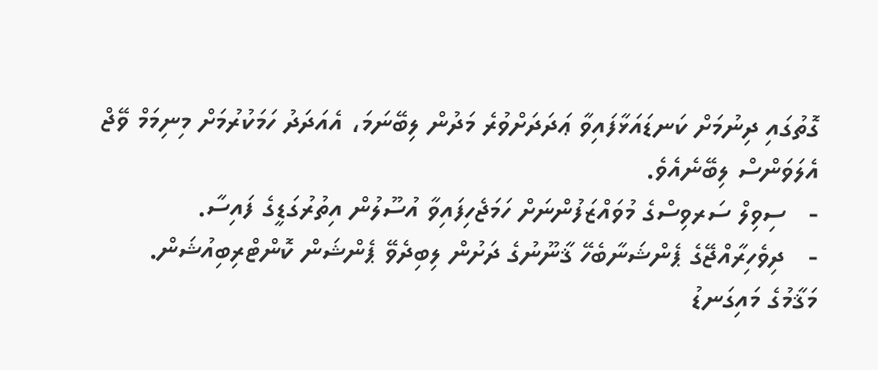ގޮތުގައި ދިނުމަށް ކަނޑައަޅާފައިވާ ޢަދަދަށްވުރެ މަދުން ލިބޭނަމަ، އެއަދަދު ހަމަކުރުމަށް މިނިމަމް ވޭޖް އެލަވަންސް ލިބޭނެއެވެ.
-   ސިވިލް ސަރވިސްގެ މުވައްޒަފުންނަށް ހަމަޖެހިފައިވާ އުސޫލުން އިތުރުގަޑީގެ ފައިސާ.
-   ދިވެހިރާއްޖޭގެ ޕެންޝަނާބެހޭ ޤާނޫނުގެ ދަށުން ލިބިދެވޭ ޕެންޝަން ކޮންޓްރިބިއުޝަން.
މަޤާމުގެ މައިގަނޑު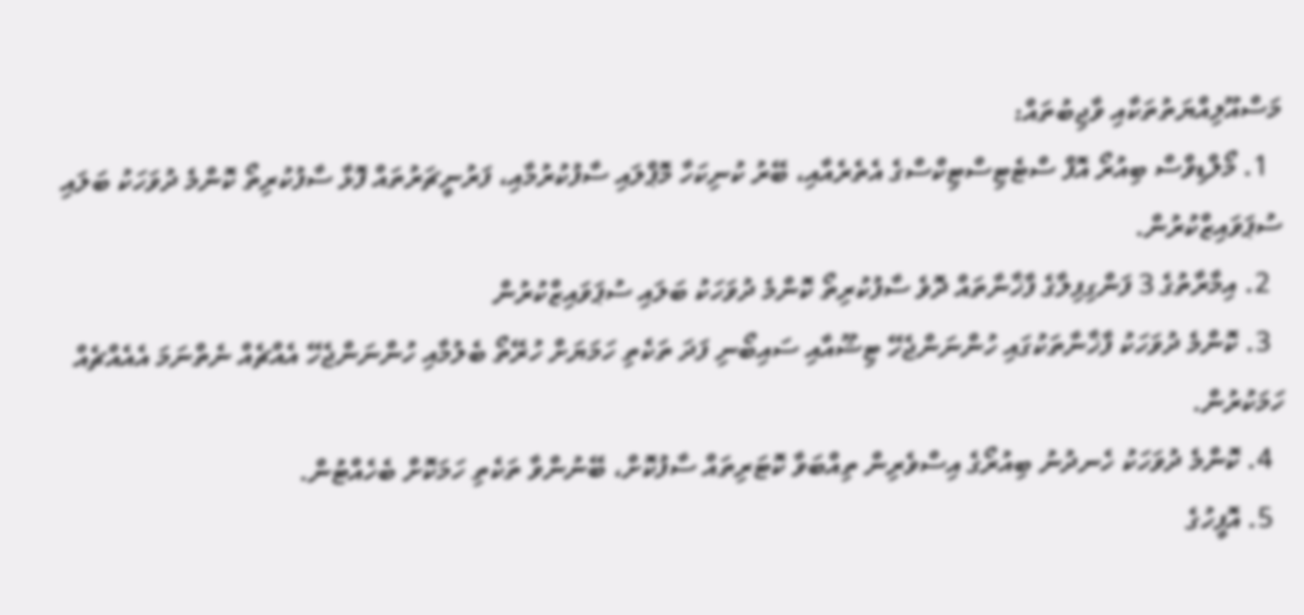މަސްއޫލިއްޔަތުތަކާއި ވާޖިބުތައް:
  1. މޯލްޑިވްސް ބިއުރޯ އޮފް ސްޓެޓިސްޓިކްސްގެ އެތެރެއާއި، ބޭރު ކުނިކަހާ މޮޕްލައި ސާފުކުރުމާއި، ފަރުނީޗަރުތައް ފޮޅާ ސާފުކުރިތޯ ކޮންމެ ދުވަހަކު ބަލައި ސުޕަވައިޒްކުރުން.
  2. އިމާރާތުގެ 3 ފަންގިފިލާގެ ފާޚާނާތައް ދޮވެ ސާފުކުރިތޯ ކޮންމެ ދުވަހަކު ބަލައި ސުޕަވައިޒްކުރުން
  3. ކޮންމެ ދުވަހަކު ފާޚާނާތަކުގައި ހުންނަންޖެހޭ ޓިޝޫއާއި ސައިބޯނި ފަދަ ތަކެތި ހަމަޔަށް ހުރޭތޯ ބެލުމާއި ހުންނަންޖެހޭ އެއްޗެއް ނެތްނަމަ އެއެއްޗެއް ހަމަކުރުން.
  4. ކޮންމެ ދުވަހަކު ހެނދުނު ބިއުރޯގެ އިސްވެރިން ތިއްބަވާ ކޮޓަރިތައް ސާފުކޮށް، ބޭނުންވާ ތަކެތި ހަމަކޮށް ބެހެއްޓުން.
  5. އޮފީހުގެ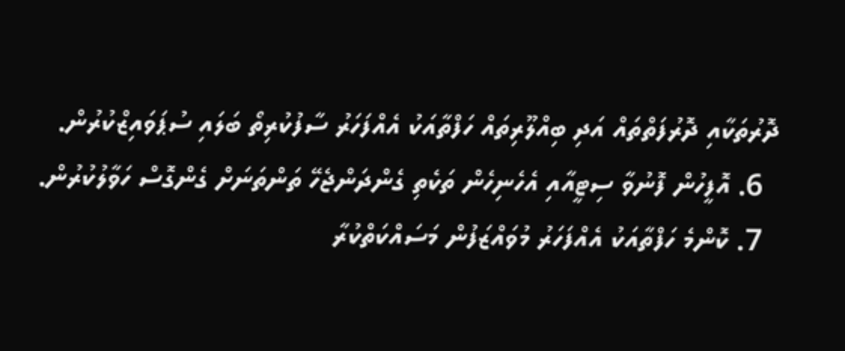ދޮރުތަކާއި ދޮރުފަތްތައް އަދި ބިއްލޫރިތައް ހަފްތާއަކު އެއްފަހަރު ސާފުކުރިތޯ ބަލައި ސުޕަވައިޒްކުރުން.
  6. އޮފީހުން ފޮނުވާ ސިޓީއާއި އެހެނިހެން ތަކެތި ގެންދަންޖެހޭ ތަންތަނަށް ގެންގޮސް ހަވާލުކުރުން.
  7. ކޮންމެ ހަފްތާއަކު އެއްފަހަރު މުވައްޒަފުން މަސައްކަތްކުރާ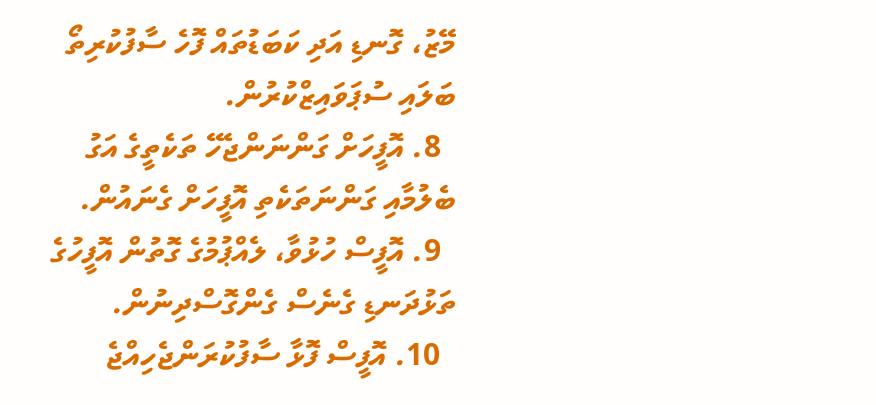މޭޒު، ގޮނޑި އަދި ކަބަޑުތައް ފޮހެ ސާފުކުރިތޯ ބަލައި ސުޕަވައިޒްކުރުން.
  8. އޮފީހަށް ގަންނަންޖެހޭ ތަކެތީގެ އަގު ބެލުމާއި ގަންނަތަކެތި އޮފީހަށް ގެނައުން.
  9. އޮފީސް ހުޅުވާ، ލެއްޕުމުގެ ގޮތުން އޮފީހުގެ ތަޅުދަނޑި ގެނެސް ގެންގޮސްދިނުން.
  10. އޮފީސް ފޮޅާ ސާފުކުރަންޖެހިއްޖެ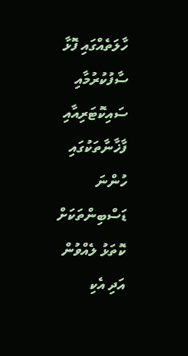ހާލަތެއްގައި ފޮޅާ ސާފުކުރުމާއި ސައިކޮޓަރިއާއި ފާޚާނާތަކުގައި ހުންނަ ޑަސްބިންތަކަށް ކޮތަޅު ލެއްވުން އަދި އެކި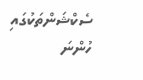ސެކްޝަންތަކުގައި ހުންނަ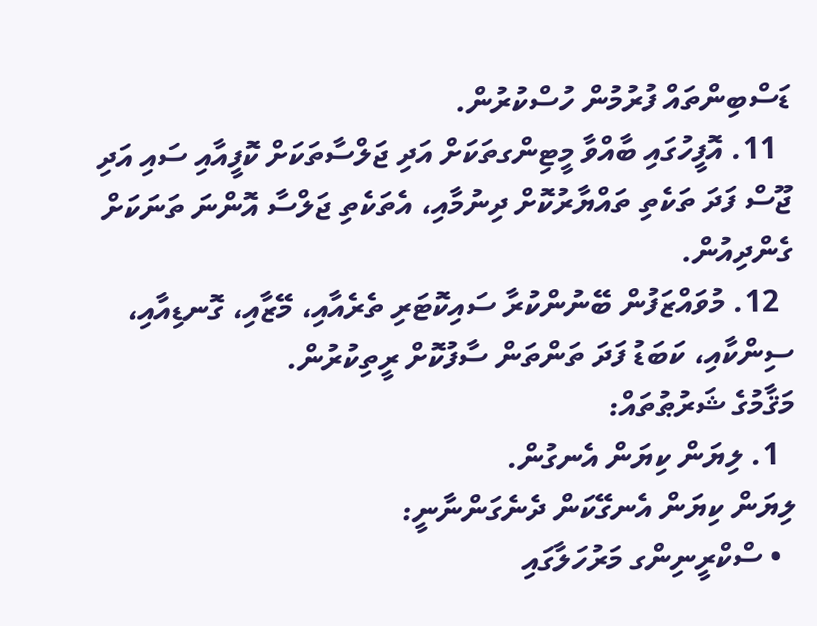ޑަސްބިންތައް ފުރުމުން ހުސްކުރުން.
  11. އޮފީހުގައި ބާއްވާ މީޓިންގތަކަށް އަދި ޖަލްސާތަކަށް ކޮފީއާއި ސައި އަދި ޖޫސް ފަދަ ތަކެތި ތައްޔާރުކޮށް ދިނުމާއި، އެތަކެތި ޖަލްސާ އޮންނަ ތަނަކަށް ގެންދިއުން.
  12. މުވައްޒަފުން ބޭނުންކުރާ ސައިކޮޓަރި ތެރެއާއި، މޭޒާއި، ގޮނޑިއާއި، ސިންކާއި، ކަބަޑު ފަދަ ތަންތަން ސާފުކޮށް ރީތިކުރުން.
މަޤާމުގެ ޝަރުޠުތައް:
  1. ލިޔަން ކިޔަން އެނގުން.
ލިޔަން ކިޔަން އެނގޭކަން ދެނެގަންނާނީ:
  • ސްކްރީނިންގ މަރުހަލާގައި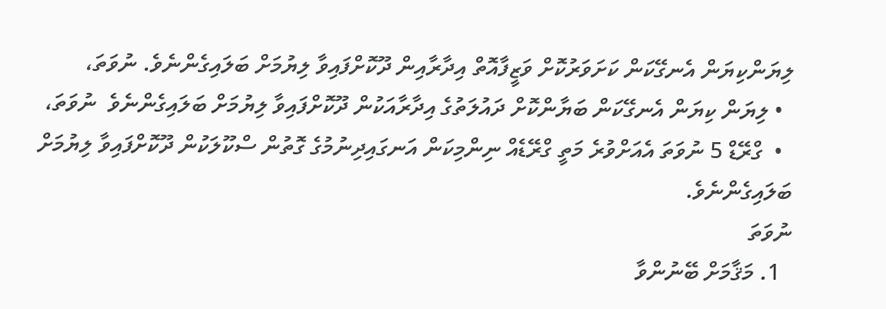ލިޔަންކިޔަން އެނގޭކަން ކަށަވަރުކޮށް ވަޒީފާއޮތް އިދާރާއިން ދޫކޮށްފައިވާ ލިޔުމަށް ބަލައިގެންނެވެ. ނުވަތަ،
  • ލިޔަން ކިޔަން އެނގޭކަން ބަޔާންކޮށް ދައުލަތުގެ އިދާރާއަކުން ދޫކޮށްފައިވާ ލިޔުމަށް ބަލައިގެންނެވެ  ނުވަތަ،
  •  ގްރޭޑް 5 ނުވަތަ އެއަށްވުރެ މަތީ ގްރޭޑެއް ނިންމިކަން އަނގައިދިނުމުގެ ގޮތުން ސްކޫލަކުން ދޫކޮށްފައިވާ ލިޔުމަށް ބަލައިގެންނެވެ.
ނުވަތަ
  1. މަޤާމަށް ބޭނުންވާ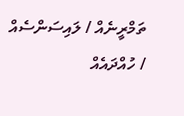ތަމްރީނެއް / ލައިސަންސެއް / ހުއްދައެއް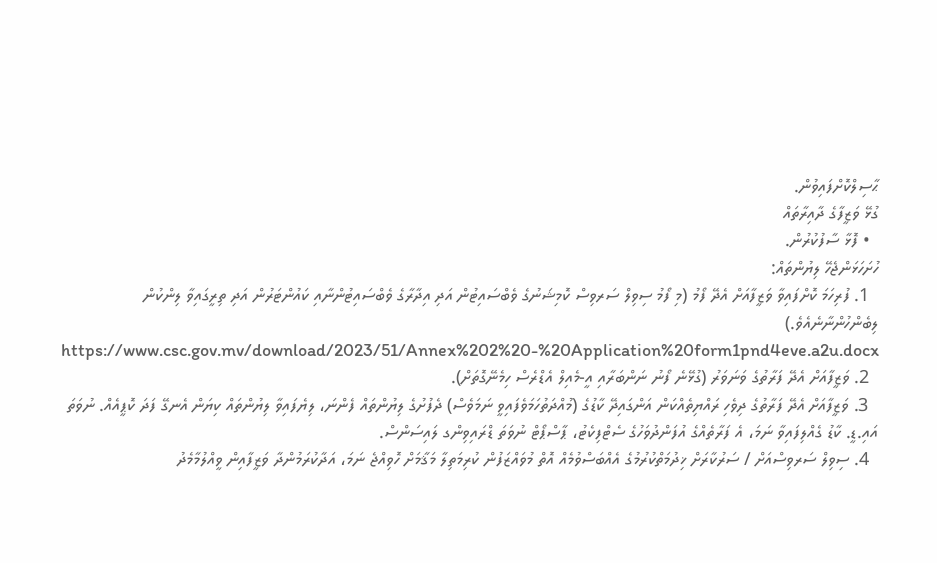ޙާސިލްކޮށްފައިވުން.
ގުޅޭ ވަޒީފާގެ ދާއިރާތައް
  • ފޮޅާ ސާފުކުރުން.
ހުށަހަޅަންޖެހޭ ލިޔުންތައް:
  1. ފުރިހަމަ ކޮށްފައިވާ ވަޒީފާއަށް އެދޭ ފޯމު (މި ފޯމު ސިވިލް ސަރވިސް ކޮމިޝަނުގެ ވެބްސައިޓުން އަދި އިދާރާގެ ވެބްސައިޓުންނާއި ކައުންޓަރުން އަދި ތިރީގައިވާ ލިންކުން ލިބެންހުންނާނެއެވެ.)  https://www.csc.gov.mv/download/2023/51/Annex%202%20-%20Application%20form1pnd4eve.a2u.docx
  2. ވަޒީފާއަށް އެދޭ ފަރާތުގެ ވަނަވަރު (ގުޅޭނެ ފޯނު ނަންބަރާއި އީ-މެއިލް އެޑްރެސް ހިމެނޭގޮތަށް).
  3. ވަޒީފާއަށް އެދޭ ފަރާތުގެ ދިވެހި ރައްޔިތެއްކަން އަންގައިދޭ ކާޑުގެ (މުއްދަތުހަމަވެފައިވީ ނަމަވެސް) ދެފުށުގެ ލިޔުންތައް ފެންނަ، ލިޔެފައިވާ ލިޔުންތައް ކިޔަން އެނގޭ ފަދަ ކޮޕީއެއް. ނުވަތަ އައި.ޑީ. ކާޑު ގެއްލިފައިވާ ނަމަ، އެ ފަރާތެއްގެ އުފަންދުވަހުގެ ސެޓްފިކެޓު، ޕާސްޕޯޓް ނުވަތަ ޑްރައިވިންގ ލައިސަންސް.
  4. ސިވިލް ސަރވިސްއަށް / ސަރުކާރަށް ޚިދުމަތްކުރުމުގެ އެއްބަސްވުމެއް އޮތް މުވައްޒަފުން ކުރިމަތިލާ މަޤާމަށް ހޮވިއްޖެ ނަމަ، އަދާކުރަމުންދާ ވަޒީފާއިން ވީއްލުމާމެދު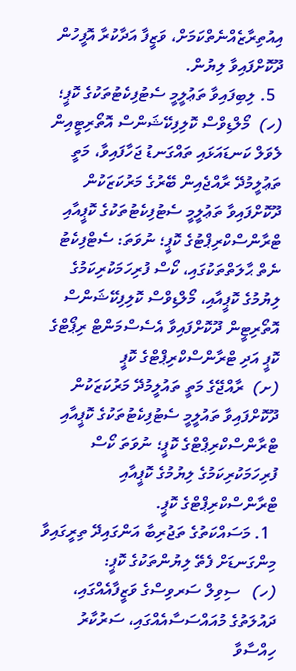އިއުތިރާޒެއްނެތްކަމަށް، ވަޒީފާ އަދާކުރާ އޮފީހުން ދޫކޮށްފައިވާ ލިޔުން.
  5. ލިބިފައިވާ ތަޢުލީމީ ސެޓުފިކެޓުތަކުގެ ކޮޕީ؛
(ހ)  މޯލްޑިވްސް ކޮލިފިކޭޝަންސް އޮތޯރިޓީއިން ލެވަލް ކަނޑައަޅައި ތައްގަނޑު ޖަހާފައިވާ، މަތީ ތަޢުލީމުދޭ ރާއްޖެއިން ބޭރުގެ މަރުކަޒަކުން ދޫކޮށްފައިވާ ތަޢުލީމީ ސެޓުފިކެޓުތަކުގެ ކޮޕީއާއި ޓްރާންސްކްރިޕްޓުގެ ކޮޕީ؛ ނުވަތަ: ސެޓްފިކެޓު ނެތް ޙާލަތްތަކުގައި، ކޯސް ފުރިހަމަކުރިކަމުގެ ލިޔުމުގެ ކޮޕީއާއި، މޯލްޑިވްސް ކޮލިފިކޭޝަންސް އޮތޯރިޓީން ދޫކޮށްފައިވާ އެސެސްމަންޓް ރިޕޯޓްގެ ކޮޕީ އަދި ޓްރާންސްކްރިޕްޓްގެ ކޮޕީ
(ށ)  ރާއްޖޭގެ މަތީ ތައުލީމުދޭ މަރުކަޒަކުން ދޫކޮށްފައިވާ ތައުލީމީ ސެޓުފިކެޓުތަކުގެ ކޮޕީއާއި ޓްރާންސްކްރިޕްޓްގެ ކޮޕީ؛ ނުވަތަ ކޯސް ފުރިހަމަކުރިކަމުގެ ލިޔުމުގެ ކޮޕީއާއި ޓްރާންސްކްރިޕްޓްގެ ކޮޕީ.
  1. މަސައްކަތުގެ ތަޖުރިބާ އަންގައިދޭ ތިރީގައިވާ މިންގަނޑަށް ފެތޭ ލިޔުންތަކުގެ ކޮޕީ:
(ހ)   ސިވިލް ސަރވިސްގެ ވަޒީފާއެއްގައި، ދައުލަތުގެ މުއައްސަސާއެއްގައި، ސަރުކާރު ހިއްސާވާ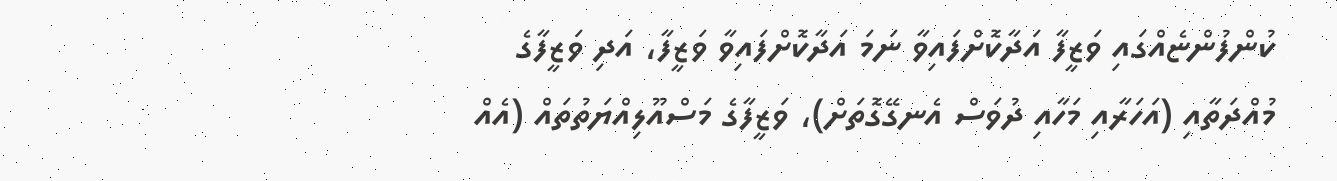ކުންފުންޏެއްގައި ވަޒީފާ އަދާކޮށްފައިވާ ނަމަ އަދާކޮށްފައިވާ ވަޒީފާ، އަދި ވަޒީފާގެ މުއްދަތާއި (އަހަރާއި މަހާއި ދުވަސް އެނގޭގޮތަށް)، ވަޒީފާގެ މަސްއޫލިއްޔަތުތައް (އެއް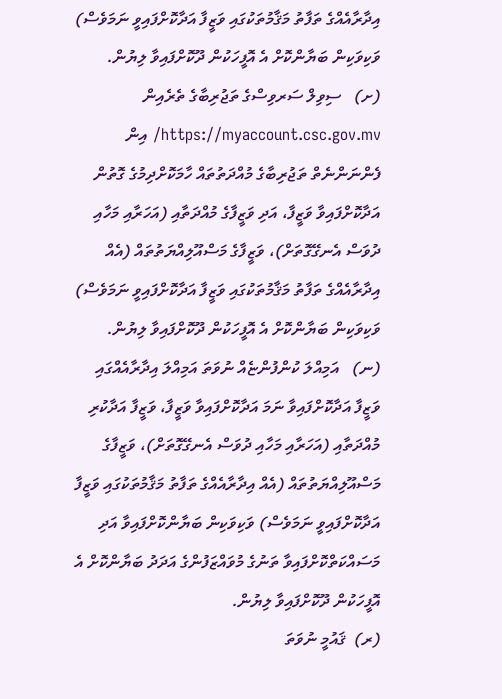އިދާރާއެއްގެ ތަފާތު މަޤާމުތަކުގައި ވަޒީފާ އަދާކޮށްފައިވީ ނަމަވެސް) ވަކިވަކިން ބަޔާންކޮށް އެ އޮފީހަކުން ދޫކޮށްފައިވާ ލިޔުން.
(ށ)   ސިވިލް ސަރވިސްގެ ތަޖުރިބާގެ ތެރެއިން https://myaccount.csc.gov.mv/ އިން ފެންނަންނެތް ތަޖުރިބާގެ މުއްދަތުތައް ހާމަކޮށްދިމުގެ ގޮތުން އަދާކޮށްފައިވާ ވަޒީފާ، އަދި ވަޒީފާގެ މުއްދަތާއި (އަހަރާއި މަހާއި ދުވަސް އެނގޭގޮތަށް)، ވަޒީފާގެ މަސްއޫލިއްޔަތުތައް (އެއް އިދާރާއެއްގެ ތަފާތު މަޤާމުތަކުގައި ވަޒީފާ އަދާކޮށްފައިވީ ނަމަވެސް) ވަކިވަކިން ބަޔާންކޮށް އެ އޮފީހަކުން ދޫކޮށްފައިވާ ލިޔުން.
(ނ)   އަމިއްލަ ކުންފުންޏެއް ނުވަތަ އަމިއްލަ އިދާރާއެއްގައި ވަޒީފާ އަދާކޮށްފައިވާ ނަމަ އަދާކޮށްފައިވާ ވަޒީފާ، ވަޒީފާ އަދާކުރި މުއްދަތާއި (އަހަރާއި މަހާއި ދުވަސް އެނގޭގޮތަށް)، ވަޒީފާގެ މަސްއޫލިއްޔަތުތައް (އެއް އިދާރާއެއްގެ ތަފާތު މަޤާމުތަކުގައި ވަޒީފާ އަދާކޮށްފައިވީ ނަމަވެސް) ވަކިވަކިން ބަޔާންކޮށްފައިވާ އަދި މަސައްކަތްކޮށްފައިވާ ތަނުގެ މުވައްޒަފުންގެ އަދަދު ބަޔާންކޮށް އެ އޮފީހަކުން ދޫކޮށްފައިވާ ލިޔުން.
(ރ)  ޤައުމީ ނުވަތަ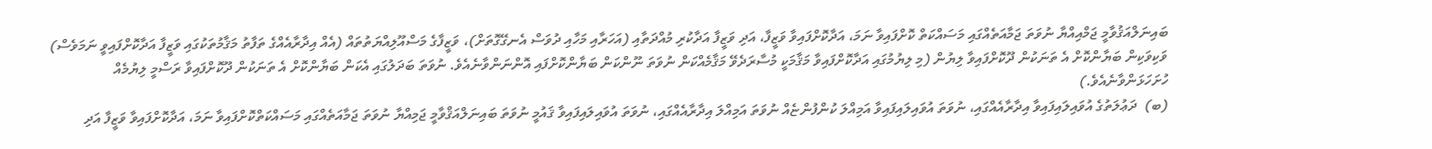ބައިނަލްއަޤުވާމީ ޖަމްއިއްޔާ ނުވަތަ ޖަމާއަތެއްގައި މަސައްކަތް ކޮށްފައިވާ ނަމަ، އަދާކޮށްފައިވާ ވަޒީފާ، އަދި ވަޒީފާ އަދާކުރި މުއްދަތާއި (އަހަރާއި މަހާއި ދުވަސް އެނގޭގޮތަށް)، ވަޒީފާގެ މަސްއޫލިއްޔަތުތައް (އެއް އިދާރާއެއްގެ ތަފާތު މަޤާމުތަކުގައި ވަޒީފާ އަދާކޮށްފައިވީ ނަމަވެސް) ވަކިވަކިން ބަޔާންކޮށް އެ ތަނަކުން ދޫކޮށްފައިވާ ލިޔުން (މި ލިޔުމުގައި އަދާކޮށްފައިވާ މަޤާމަކީ މުސާރަދެވޭ މަޤާމެއްކަން ނުވަތަ ނޫންކަން ބަޔާންކޮށްފައި އޮންނަންވާނެއެވެ. ނުވަތަ ބަދަލުގައި އެކަން ބަޔާންކޮށް އެ ތަނަކުން ދޫކޮށްފައިވާ ރަސްމީ ލިޔުމެއް ހުށަހަޅަންވާނެއެވެ.)
(ބ)  ދަޢުލަތުގެ އުވައިލައިފައިވާ އިދާރާއެއްގައި، ނުވަތަ އުވައިލައިފައިވާ އަމިއްލަ ކުންފުންޏެއް ނުވަތަ އަމިއްލަ އިދާރާއެއްގައި، ނުވަތަ އުވައިލައިފައިވާ ޤައުމީ ނުވަތަ ބައިނަލްއަޤްވާމީ ޖަމިއްޔާ ނުވަތަ ޖަމާއަތެއްގައި މަސައްކަތްކޮށްފައިވާ ނަމަ، އަދާކޮށްފައިވާ ވަޒީފާ އަދި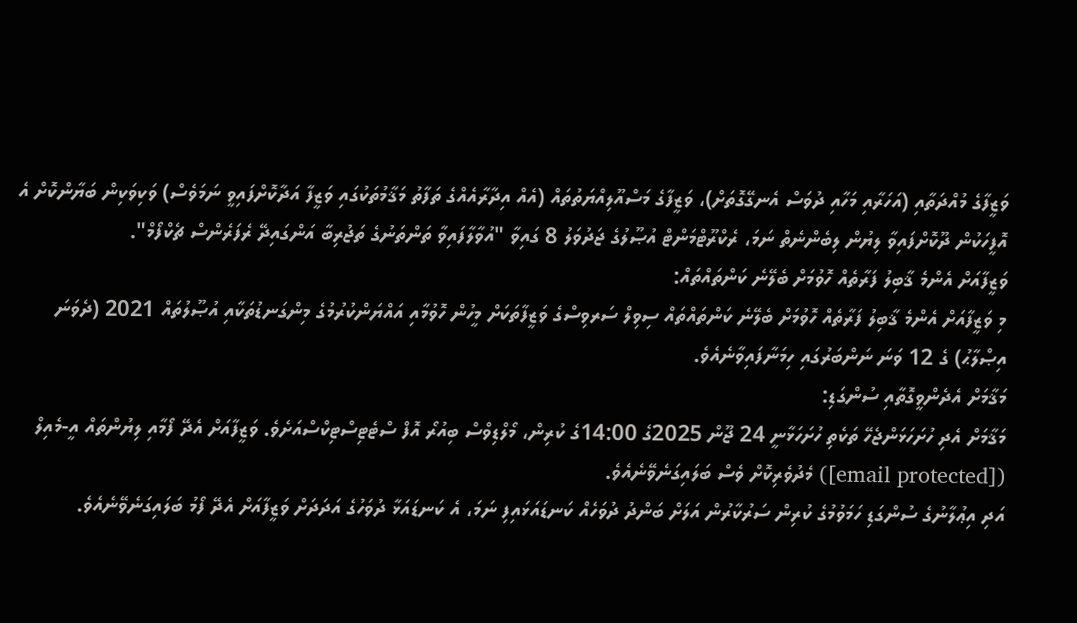ވަޒީފާގެ މުއްދަތާއި (އަހަރާއި މަހާއި ދުވަސް އެނގޭގޮތަށް)، ވަޒީފާގެ މަސްއޫލިއްޔަތުތައް (އެއް އިދާރާއެއްގެ ތަފާތު މަޤާމުތަކުގައި ވަޒީފާ އަދާކޮށްފައިވީ ނަމަވެސް) ވަކިވަކިން ބަޔާންކޮށް އެ އޮފީހަކުން ދޫކޮށްފައިވާ ލިޔުން ލިބެންނެތް ނަމަ، ރެކްރޫޓްމަންޓް އުޞޫލުގެ ޖަދުވަލު 8 ގައިވާ "އުވާލާފައިވާ ތަންތަނުގެ ތަޖުރިބާ އަންގައިދޭ ރެފަރެންސް ޗެކްފޯމް".
ވަޒީފާއަށް އެންމެ ޤާބިލު ފަރާތެއް ހޮވުމަށް ބެލޭނެ ކަންތައްތައް:
މި ވަޒީފާއަށް އެންމެ ޤާބިލު ފަރާތެއް ހޮވުމަށް ބެލޭނެ ކަންތައްތައް ސިވިލް ސަރވިސްގެ ވަޒީފާތަކަށް މީހުން ހޮވުމާއި އައްޔަންކުރުމުގެ މިންގަނޑުތަކާއި އުޞޫލުތައް 2021 (ދެވަނަ އިޞްލާޙު) ގެ 12 ވަނަ ނަންބަރުގައި ހިމަނާފައިވާނެއެވެ.
މަޤާމަށް އެދެންވީގޮތާއި ސުންގަޑި:
މަޤާމަށް އެދި ހުށަހަޅަންޖެހޭ ތަކެތި ހުށަހަޅާނީ 24 ޖޫން 2025ގެ 14:00ގެ ކުރިން، މޯލްޑިވްސް ބިއުރޯ އޮފް ސްޓެޓިސްޓިކްސްއަށެވެ. ވަޒީފާއަށް އެދޭ ފޯމާއި ލިޔުންތައް އީ-މެއިލް ([email protected]) މެދުވެރިކޮށް ވެސް ބަލައިގަނެވޭނެއެވެ.
އަދި އިޢުލާނުގެ ސުންގަޑި ހަމަވުމުގެ ކުރިން ސަރުކާރުން އަލަށް ބަންދު ދުވަހެއް ކަނޑައަޅައިފި ނަމަ، އެ ކަނޑައަޅާ ދުވަހުގެ އަދަދަށް ވަޒީފާއަށް އެދޭ ފޯމު ބަލައިގަނެވޭނެއެވެ.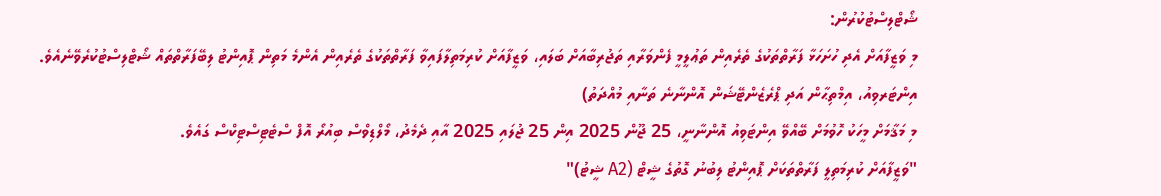ޝޯޓްލިސްޓުކުރުން:
މި ވަޒީފާއަށް އެދި ހުށަހަޅާ ފަރާތްތަކުގެ ތެރެއިން ތަޢުލީމީ ފެންވަރާއި ތަޖުރިބާއަށް ބަލައި، ވަޒީފާއަށް ކުރިމަތިލާފައިވާ ފަރާތްތަކުގެ ތެރެއިން އެންމެ މަތިން ޕޮއިންޓު ލިބޭފަރާތްތައް ޝޯޓްލިސްޓުކުރެވޭނެއެވެ.
އިންޓަރވިއު، އިމްތިޙާން އަދި ޕްރެޒެންޓޭޝަން އޮންނާނެ ތަނާއި މުއްދަތު)
މި މަޤާމަށް މީހަކު ހޮވުމަށް ބޭއްވޭ އިންޓަވިއު އޮންނާނީ، 25 ޖޫން 2025 އިން 25 ޖުލައި 2025 އާއި ދެމެދު، މޯލްޑިވްސް ބިއުރޯ އޮފް ސްޓެޓިސްޓިކްސް ގައެވެ.
"ވަޒީފާއަށް ކުރިމަތިލީ ފަރާތްތަކަށް ޕޮއިންޓު ލިބުނު ގޮތުގެ ޝީޓް (A2 ޝީޓު)"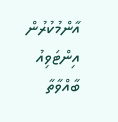އާންމުކުރުން
އިންޓަވިއު ބާއްވާތާ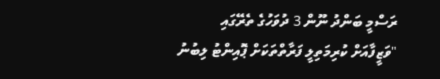ރަސްމީ ބަންދު ނޫން 3 ދުވަހުގެ ތެރޭގައި "ވަޒީފާއަށް ކުރިމަތިލީ ފަރާތްތަކަށް ޕޮއިންޓު ލިބުނު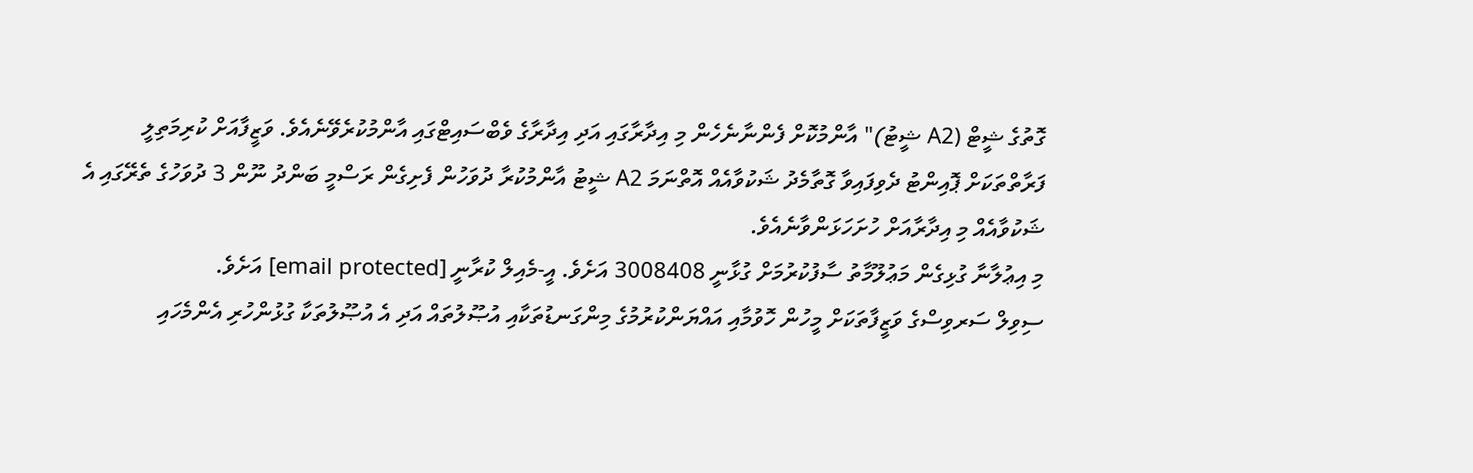ގޮތުގެ ޝީޓް (A2 ޝީޓު)" އާންމުކޮށް ފެންނާނެހެން މި އިދާރާގައި އަދި އިދާރާގެ ވެބްސައިޓްގައި އާންމުކުރެވޭނެއެވެ. ވަޒީފާއަށް ކުރިމަތިލީ ފަރާތްތަކަށް ޕޮއިންޓު ދެވިފައިވާ ގޮތާމެދު ޝަކުވާއެއް އޮތްނަމަ A2 ޝީޓު އާންމުކުރާ ދުވަހުން ފެށިގެން ރަސްމީ ބަންދު ނޫން 3 ދުވަހުގެ ތެރޭގައި އެ ޝަކުވާއެއް މި އިދާރާއަށް ހުށަހަޅަންވާނެއެވެ.
މި އިޢުލާނާ ގުޅިގެން މަޢުލޫމާތު ސާފުކުރުމަށް ގުޅާނީ 3008408 އަށެވެ. އީ-މެއިލް ކުރާނީ [email protected] އަށެވެ.
ސިވިލް ސަރވިސްގެ ވަޒީފާތަކަށް މީހުން ހޮވުމާއި އައްޔަންކުރުމުގެ މިންގަނޑުތަކާއި އުޞޫލުތައް އަދި އެ އުޞޫލުތަކާ ގުޅުންހުރި އެންމެހައި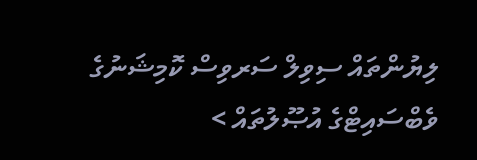ލިޔުންތައް ސިވިލް ސަރވިސް ކޮމިޝަނުގެ ވެބްސައިޓްގެ އުޞޫލުތައް >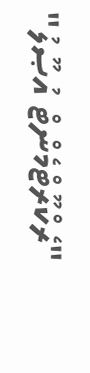"ރެކްރޫޓްމެންޓް އުޞޫލު"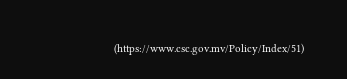(https://www.csc.gov.mv/Policy/Index/51)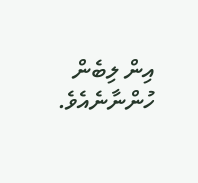އިން ލިބެން ހުންނާނެއެވެ.